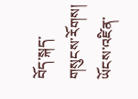བོད་སྐད་གསུངས་རོགས།
ཡོངས་འཛིན་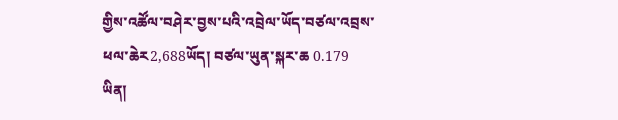གྱིས་འཚོལ་བཤེར་བྱས་པའི་འབྲེལ་ཡོད་བཙལ་འབྲས་ཕལ་ཆེར2,688ཡོད། བཙལ་ཡུན་སྐར་ཆ 0.179
ཡིན།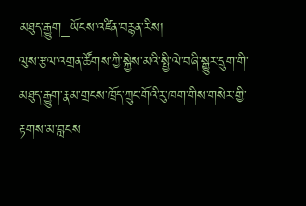མཐུད་རྒྱུག_ཡོངས་འཛིན་བརྙན་རིས།
ལུས་རྩལ་འགྲན་ཚོགས་ཀྱི་སྐྱེས་མའི་སྤྱི་ལེ་བཞི་སྒྱུར་དྲུག་གི་མཐུད་རྒྱུག་རྣམ་གྲངས་ཁྲོད་ཀྲུང་གོའི་རུ་ཁག་གིས་གསེར་གྱི་རྟགས་མ་བླངས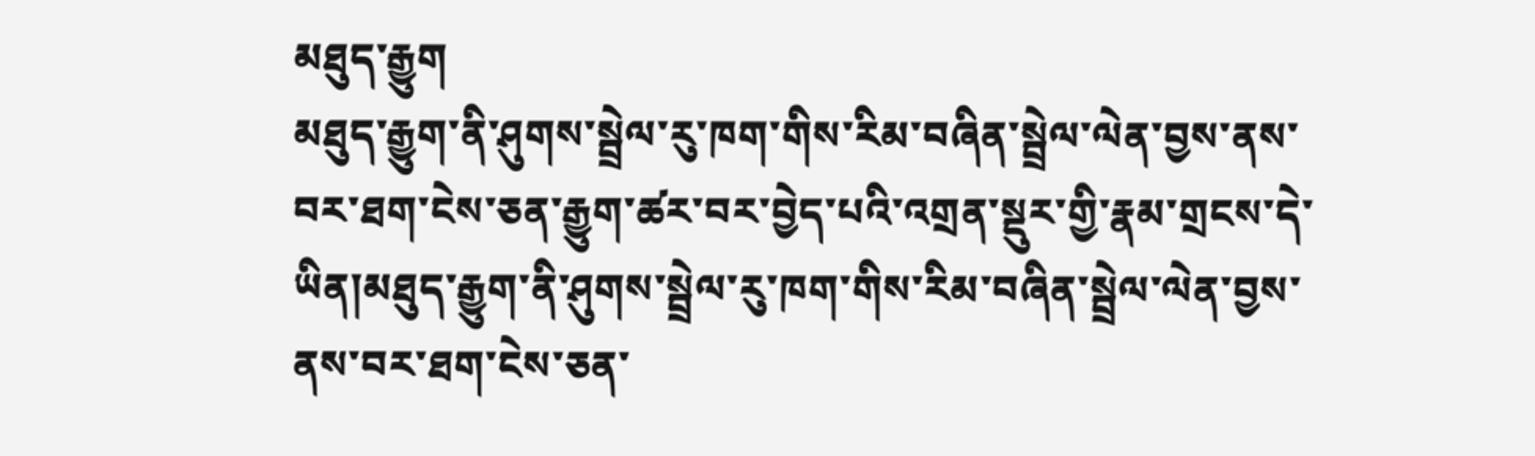མཐུད་རྒྱུག
མཐུད་རྒྱུག་ནི་ཤུགས་སྦྲེལ་རུ་ཁག་གིས་རིམ་བཞིན་སྦྲེལ་ལེན་བྱས་ནས་བར་ཐག་ངེས་ཅན་རྒྱུག་ཚར་བར་བྱེད་པའི་འགྲན་སྡུར་གྱི་རྣམ་གྲངས་དེ་ཡིན།མཐུད་རྒྱུག་ནི་ཤུགས་སྦྲེལ་རུ་ཁག་གིས་རིམ་བཞིན་སྦྲེལ་ལེན་བྱས་ནས་བར་ཐག་ངེས་ཅན་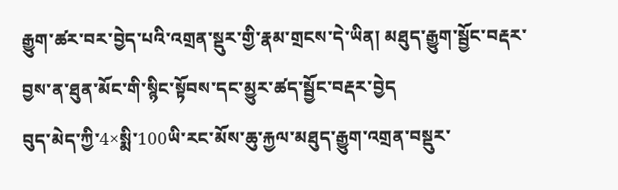རྒྱུག་ཚར་བར་བྱེད་པའི་འགྲན་སྡུར་གྱི་རྣམ་གྲངས་དེ་ཡིན། མཐུད་རྒྱུག་སྦྱོང་བརྡར་བྱས་ན་ཐུན་མོང་གི་སྙིང་སྟོབས་དང་མྱུར་ཚད་སྦྱོང་བརྡར་བྱེད
བུད་མེད་ཀྱི་4×སྨི་100ཡི་རང་མོས་ཆུ་རྐྱལ་མཐུད་རྒྱུག་འགྲན་བསྡུར་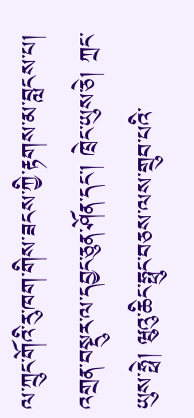ལ་ཀྲུང་གོའི་རུ་ཁག་གིས་ཟངས་ཀྱི་རྟགས་མ་བླངས་པ།
འགྲན་བསྡུར་ལ་དབྱང་ཅུན་ཤོན་དང་། ཁྲེང་ཡུས་ཅེ། ཀྲང་ཡུས་ཧྥེ། ཝུའུ་ཆིང་ཧྥུང་བཅས་ལས་གྲུབ་པའི་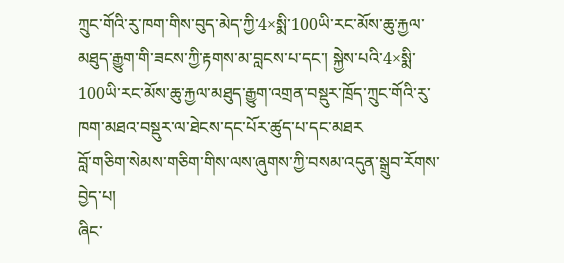ཀྲུང་གོའི་རུ་ཁག་གིས་བུད་མེད་ཀྱི་4×སྨི་100ཡི་རང་མོས་ཆུ་རྐྱལ་མཐུད་རྒྱུག་གི་ཟངས་ཀྱི་རྟགས་མ་བླངས་པ་དང་། སྐྱེས་པའི་4×སྨི་100ཡི་རང་མོས་ཆུ་རྐྱལ་མཐུད་རྒྱུག་འགྲན་བསྡུར་ཁྲོད་ཀྲུང་གོའི་རུ་ཁག་མཐའ་བསྡུར་ལ་ཐེངས་དང་པོར་ཚུད་པ་དང་མཐར
བློ་གཅིག་སེམས་གཅིག་གིས་ལས་ཞུགས་ཀྱི་བསམ་འདུན་སྒྲུབ་རོགས་བྱེད་པ།
ཞིང་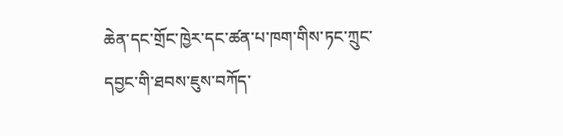ཆེན་དང་གྲོང་ཁྱེར་དང་ཚན་པ་ཁག་གིས་ཏང་ཀྲུང་དབྱང་གི་ཐབས་ཇུས་བཀོད་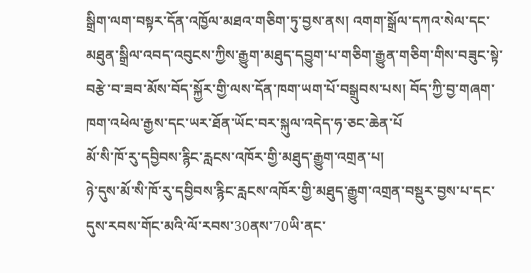སྒྲིག་ལག་བསྟར་དོན་འཁྱོལ་མཐའ་གཅིག་ཏུ་བྱས་ནས། འགག་སྒྲོལ་དཀའ་སེལ་དང་མཐུན་སྒྲིལ་འབད་འབུངས་ཀྱིས་རྒྱུག་མཐུད་དབྱུག་པ་གཅིག་རྒྱུན་གཅིག་གིས་བཟུང་སྟེ་བརྩེ་བ་ཟབ་མོས་བོད་སྐྱོར་གྱི་ལས་དོན་ཁག་ཡག་པོ་བསྒྲུབས་པས། བོད་ཀྱི་བྱ་གཞག་ཁག་འཕེལ་རྒྱས་དང་ཡར་ཐོན་ཡོང་བར་སྐུལ་འདེད་ཧ་ཅང་ཆེན་པོ
མོ་སི་ཁོ་རུ་དབྱིབས་རྙིང་རླངས་འཁོར་གྱི་མཐུད་རྒྱུག་འགྲན་པ།
ཉེ་དུས་མོ་སི་ཁོ་རུ་དབྱིབས་རྙིང་རླངས་འཁོར་གྱི་མཐུད་རྒྱུག་འགྲན་བསྡུར་བྱས་པ་དང་དུས་རབས་གོང་མའི་ལོ་རབས་30ནས་70ཡི་ནང་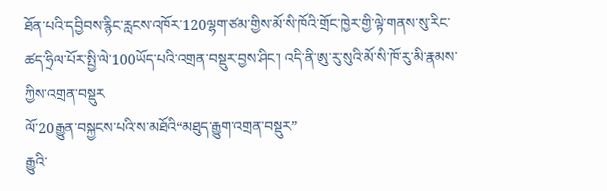ཐོན་པའི་དབྱིབས་རྙིང་རླངས་འཁོར་120ལྷག་ཙམ་གྱིས་མོ་སི་ཁོའི་གྲོང་ཁྱེར་གྱི་ལྟེ་གནས་སུ་རིང་ཚད་ཧྲིལ་པོར་སྤྱི་ལེ་100ཡོད་པའི་འགྲན་བསྡུར་བྱས་ཤིང་། འདི་ནི་ཨུ་རུ་སུའི་མོ་སི་ཁོ་རུ་མི་རྣམས་ཀྱིས་འགྲན་བསྡུར
ལོ་20རྒྱུན་བསྐྱངས་པའི་ས་མཐོའི“མཐུད་རྒྱུག་འགྲན་བསྡུར”
རྒྱུའི་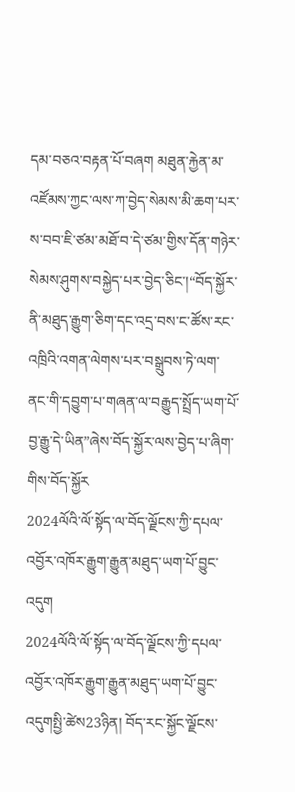དམ་བཅའ་བརྟན་པོ་བཞག མཐུན་རྐྱེན་མ་འཛོམས་ཀྱང་ལས་ཀ་བྱེད་སེམས་མི་ཆག་པར་ས་བབ་ཇི་ཙམ་མཐོ་བ་དེ་ཙམ་གྱིས་དོན་གཉེར་སེམས་ཤུགས་བསྐྱེད་པར་བྱེད་ཅིང་།“བོད་སྐྱོར་ནི་མཐུད་རྒྱུག་ཅིག་དང་འདྲ་བས་ང་ཚོས་རང་འཁྲིའི་འགན་ལེགས་པར་བསྒྲུབས་ཏེ་ལག་ནང་གི་དབྱུག་པ་གཞན་ལ་བརྒྱུད་སྤྲོད་ཡག་པོ་བྱ་རྒྱུ་དེ་ཡིན”ཞེས་བོད་སྐྱོར་ལས་བྱེད་པ་ཞིག་གིས་བོད་སྐྱོར
2024ལོའི་ལོ་སྟོད་ལ་བོད་ལྗོངས་ཀྱི་དཔལ་འབྱོར་འཁོར་རྒྱུག་རྒྱུན་མཐུད་ཡག་པོ་བྱུང་འདུག
2024ལོའི་ལོ་སྟོད་ལ་བོད་ལྗོངས་ཀྱི་དཔལ་འབྱོར་འཁོར་རྒྱུག་རྒྱུན་མཐུད་ཡག་པོ་བྱུང་འདུགསྤྱི་ཚེས23ཉིན། བོད་རང་སྐྱོང་ལྗོངས་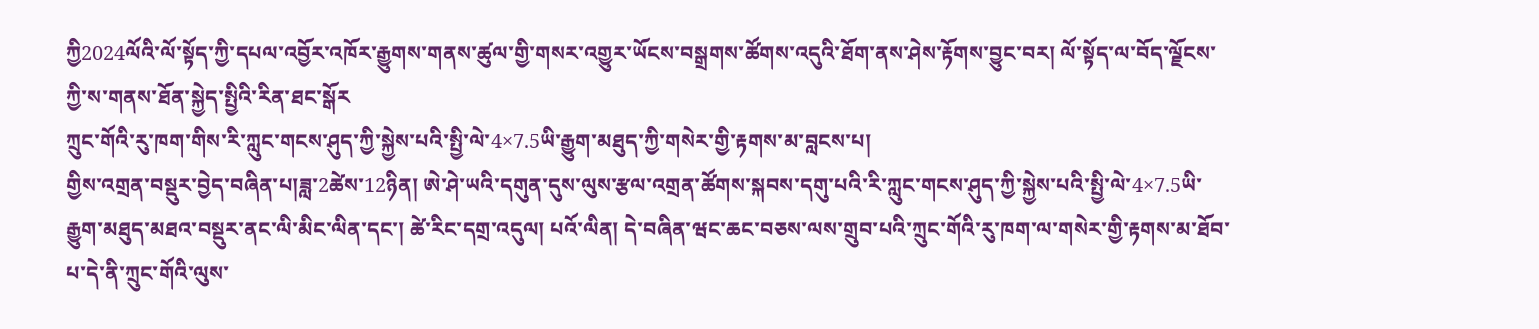ཀྱི2024ལོའི་ལོ་སྟོད་ཀྱི་དཔལ་འབྱོར་འཁོར་རྒྱུགས་གནས་ཚུལ་གྱི་གསར་འགྱུར་ཡོངས་བསྒྲགས་ཚོགས་འདུའི་ཐོག་ནས་ཤེས་རྟོགས་བྱུང་བར། ལོ་སྟོད་ལ་བོད་ལྗོངས་ཀྱི་ས་གནས་ཐོན་སྐྱེད་སྤྱིའི་རིན་ཐང་སྒོར
ཀྲུང་གོའི་རུ་ཁག་གིས་རི་ཀླུང་གངས་ཤུད་ཀྱི་སྐྱེས་པའི་སྤྱི་ལེ་4×7.5ཡི་རྒྱུག་མཐུད་ཀྱི་གསེར་གྱི་རྟགས་མ་བླངས་པ།
གྱིས་འགྲན་བསྡུར་བྱེད་བཞིན་པ།ཟླ་2ཚེས་12ཉིན། ཨེ་ཤེ་ཡའི་དགུན་དུས་ལུས་རྩལ་འགྲན་ཚོགས་སྐབས་དགུ་པའི་རི་ཀླུང་གངས་ཤུད་ཀྱི་སྐྱེས་པའི་སྤྱི་ལེ་4×7.5ཡི་རྒྱུག་མཐུད་མཐའ་བསྡུར་ནང་ལི་མིང་ལིན་དང་། ཚེ་རིང་དགྲ་འདུལ། པའོ་ལིན། དེ་བཞིན་ཝང་ཆང་བཅས་ལས་གྲུབ་པའི་ཀྲུང་གོའི་རུ་ཁག་ལ་གསེར་གྱི་རྟགས་མ་ཐོབ་པ་དེ་ནི་ཀྲུང་གོའི་ལུས་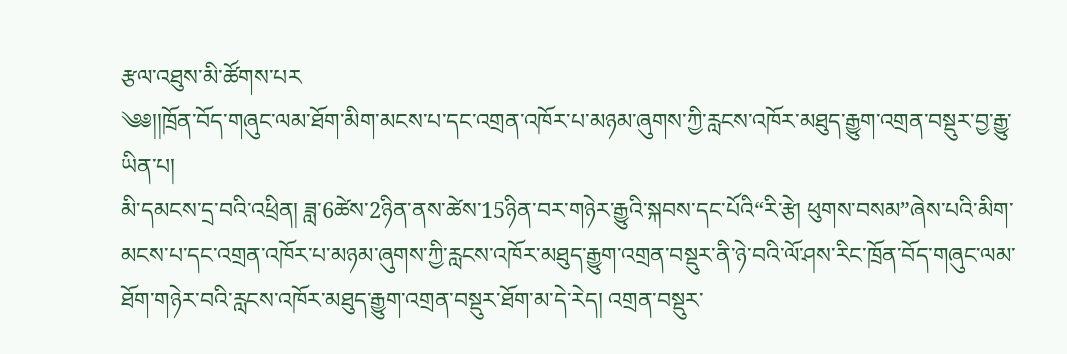རྩལ་འཐུས་མི་ཚོགས་པར
༄༅།།ཁྲོན་བོད་གཞུང་ལམ་ཐོག་མིག་མངས་པ་དང་འགྲན་འཁོར་པ་མཉམ་ཞུགས་ཀྱི་རླངས་འཁོར་མཐུད་རྒྱུག་འགྲན་བསྡུར་བྱ་རྒྱུ་ཡིན་པ།
མི་དམངས་དྲ་བའི་འཕྲིན། ཟླ་6ཚེས་2ཉིན་ནས་ཚེས་15ཉིན་བར་གཉེར་རྒྱུའི་སྐབས་དང་པོའི“རི་རྩེ། ཕུགས་བསམ”ཞེས་པའི་མིག་མངས་པ་དང་འགྲན་འཁོར་པ་མཉམ་ཞུགས་ཀྱི་རླངས་འཁོར་མཐུད་རྒྱུག་འགྲན་བསྡུར་ནི་ཉེ་བའི་ལོ་ཤས་རིང་ཁྲོན་བོད་གཞུང་ལམ་ཐོག་གཉེར་བའི་རླངས་འཁོར་མཐུད་རྒྱུག་འགྲན་བསྡུར་ཐོག་མ་དེ་རེད། འགྲན་བསྡུར་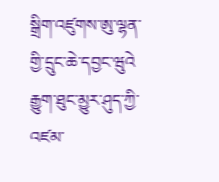སྒྲིག་འཛུགས་ཨུ་ལྷན་གྱི་དྲུང་ཆེ་དབྱང་ཝུའེ
རྒྱུག་ཐུང་མྱུར་ཤུད་ཀྱི་འཛམ་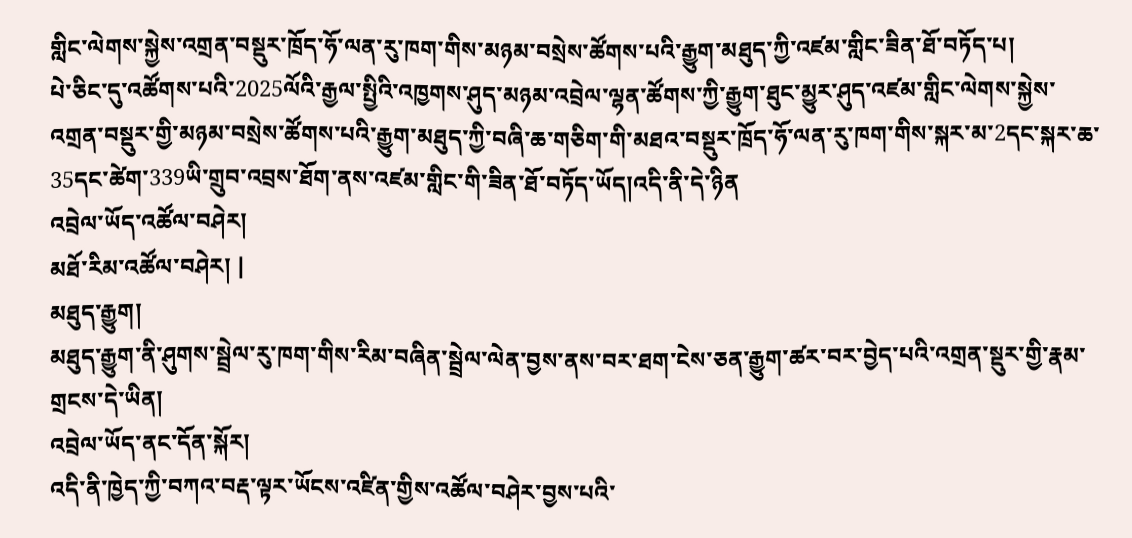གླིང་ལེགས་སྐྱེས་འགྲན་བསྡུར་ཁྲོད་ཧོ་ལན་རུ་ཁག་གིས་མཉམ་བསྲེས་ཚོགས་པའི་རྒྱུག་མཐུད་ཀྱི་འཛམ་གླིང་ཟིན་ཐོ་བཏོད་པ།
པེ་ཅིང་དུ་འཚོགས་པའི་2025ལོའི་རྒྱལ་སྤྱིའི་འཁྱགས་ཤུད་མཉམ་འབྲེལ་ལྷན་ཚོགས་ཀྱི་རྒྱུག་ཐུང་མྱུར་ཤུད་འཛམ་གླིང་ལེགས་སྐྱེས་འགྲན་བསྡུར་གྱི་མཉམ་བསྲེས་ཚོགས་པའི་རྒྱུག་མཐུད་ཀྱི་བཞི་ཆ་གཅིག་གི་མཐའ་བསྡུར་ཁྲོད་ཧོ་ལན་རུ་ཁག་གིས་སྐར་མ་2དང་སྐར་ཆ་35དང་ཚེག་339ཡི་གྲུབ་འབྲས་ཐོག་ནས་འཛམ་གླིང་གི་ཟིན་ཐོ་བཏོད་ཡོད།འདི་ནི་དེ་ཉིན
འབྲེལ་ཡོད་འཚོལ་བཤེར།
མཐོ་རིམ་འཚོལ་བཤེར། |
མཐུད་རྒྱུག།
མཐུད་རྒྱུག་ནི་ཤུགས་སྦྲེལ་རུ་ཁག་གིས་རིམ་བཞིན་སྦྲེལ་ལེན་བྱས་ནས་བར་ཐག་ངེས་ཅན་རྒྱུག་ཚར་བར་བྱེད་པའི་འགྲན་སྡུར་གྱི་རྣམ་གྲངས་དེ་ཡིན།
འབྲེལ་ཡོད་ནང་དོན་སྐོར།
འདི་ནི་ཁྱེད་ཀྱི་བཀའ་བརྡ་ལྟར་ཡོངས་འཛིན་གྱིས་འཚོལ་བཤེར་བྱས་པའི་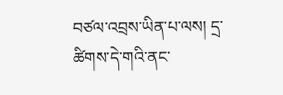བཙལ་འབྲས་ཡིན་པ་ལས། དྲ་ཚིགས་དེ་གའི་ནང་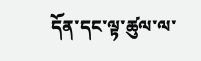དོན་དང་ལྟ་ཚུལ་ལ་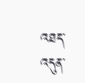འཐད་འདུན་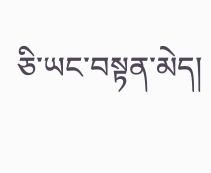ཅི་ཡང་བསྟན་མེད།